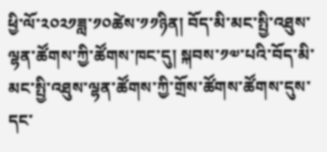ཕྱི་ལོ་༢༠༢༡ཟླ་༡༠ཚེས་༡༡ཉིན། བོད་མི་མང་སྤྱི་འཐུས་ལྷན་ཚོགས་ཀྱི་ཚོགས་ཁང་དུ། སྐབས་༡༧་པའི་བོད་མི་མང་སྤྱི་འཐུས་ལྷན་ཚོགས་ཀྱི་གྲོས་ཚོགས་ཚོགས་དུས་དང་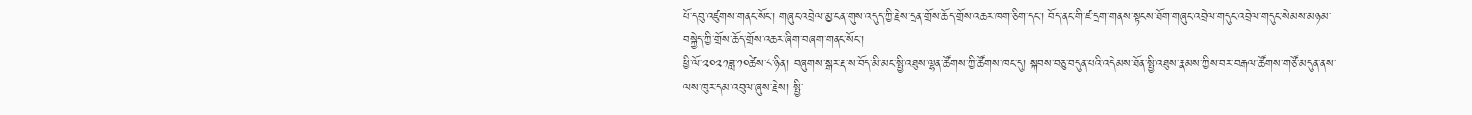པོ་དབུ་འཛུགས་གནང་སོང་། གཞུང་འབྲེལ་མྱ་ངན་གུས་འདུད་ཀྱི་རྗེས་དྲན་གྲོས་ཆོད་གྲོས་འཆར་ཁག་ཅིག་དང་། བོད་ནང་གི་ཛ་དྲག་གནས་སྟངས་ཐོག་གཞུང་འབྲེལ་གདུང་འབྲེལ་གདུང་སེམས་མཉམ་བསྐྱེད་ཀྱི་གྲོས་ཆོད་གྲོས་འཆར་ཞིག་བཞག་གནང་སོང་།
ཕྱི་ལོ་༢༠༢༡ཟླ་༡༠ཚེས་༨་ཉིན། བཞུགས་སྒར་རྡ་ས་བོད་མི་མང་སྤྱི་འཐུས་ལྷན་ཚོགས་ཀྱི་ཚོགས་ཁང་དུ། སྐབས་བཅུ་བདུན་པའི་འདེམས་ཐོན་སྤྱི་འཐུས་རྣམས་ཀྱིས་བར་བརྒལ་ཚོགས་གཙོ་མདུན་ནས་ལས་ཁུར་དམ་འབུལ་ཞུས་རྗེས། སྤྱི་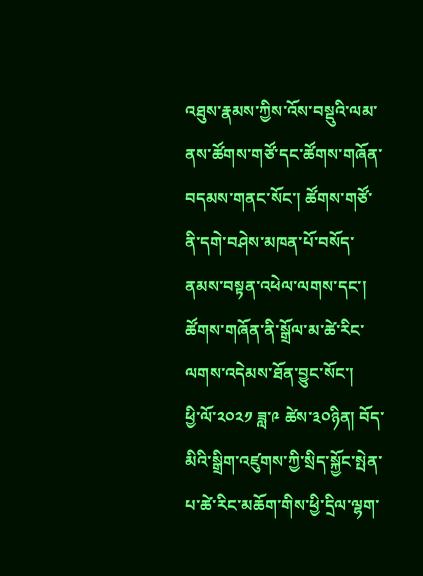འཐུས་རྣམས་ཀྱིས་འོས་བསྡུའི་ལམ་ནས་ཚོགས་གཙོ་དང་ཚོགས་གཞོན་བདམས་གནང་སོང་། ཚོགས་གཙོ་ནི་དགེ་བཤེས་མཁན་པོ་བསོད་ནམས་བསྟན་འཕེལ་ལགས་དང་། ཚོགས་གཞོན་ནི་སྒྲོལ་མ་ཚེ་རིང་ལགས་འདེམས་ཐོན་བྱུང་སོང་།
ཕྱི་ལོ་༢༠༢༡ ཟླ་༩ ཚེས་༣༠ཉིན། བོད་མིའི་སྒྲིག་འཛུགས་ཀྱི་སྲིད་སྐྱོང་སྤེན་པ་ཚེ་རིང་མཆོག་གིས་ཕྱི་དྲིལ་ལྷག་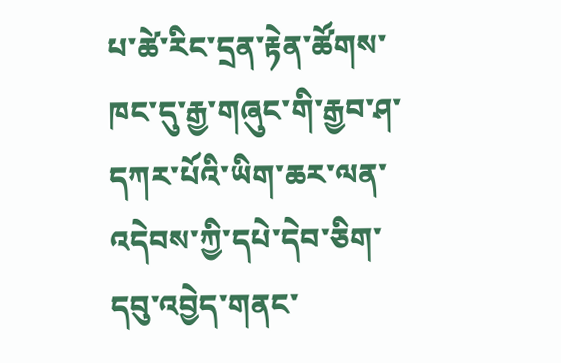པ་ཚེ་རིང་དྲན་རྟེན་ཚོགས་ཁང་དུ་རྒྱ་གཞུང་གི་རྒྱབ་ཤ་དཀར་པོའི་ཡིག་ཆར་ལན་འདེབས་ཀྱི་དཔེ་དེབ་ཅིག་དབུ་འབྱེད་གནང་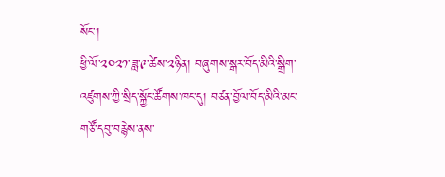སོང་།
ཕྱི་ལོ་༢༠༢༡་ཟླ་༩་ཚེས་༢ཉིན། བཞུགས་སྒར་བོད་མིའི་སྒྲིག་འཛུགས་ཀྱི་སྲིད་སྐྱོང་ཚོགས་ཁང་དུ། བཙན་བྱོལ་བོད་མིའི་མང་གཙོ་དབུ་བརྙེས་ནས་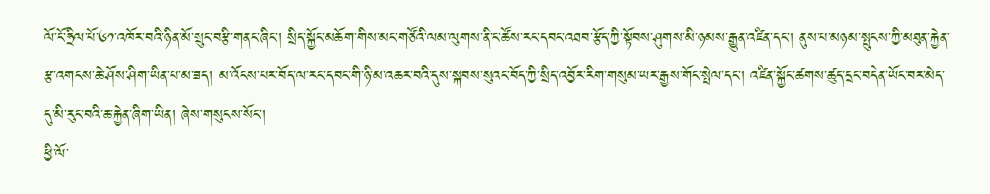ལོ་ངོ་ཧྲིལ་པོ་༦༡་འཁོར་བའི་ཉིན་མོ་སྲུང་བརྩི་གནང་ཞིང་། སྲིད་སྐྱོང་མཆོག་གིས་མང་གཙོའི་ལམ་ལུགས་ནི་ང་ཚོས་རང་དབང་འཐབ་རྩོད་ཀྱི་སྟོབས་ཤུགས་མི་ཉམས་རྒྱུན་འཛིན་དང་། ནུས་པ་མཉམ་སྤུངས་ཀྱི་མཐུན་རྐྱེན་རྩ་འགངས་ཆེ་ཤོས་ཤིག་ཡིན་པ་མ་ཟད། མ་འོངས་པར་བོད་ལ་རང་དབང་གི་ཉི་མ་འཆར་བའི་དུས་སྐབས་སུའང་བོད་ཀྱི་སྲིད་འབྱོར་རིག་གསུམ་ཡར་རྒྱས་གོང་སྤེལ་དང་། འཛིན་སྐྱོང་ཚགས་ཚུད་དྲང་བདེན་ཡོང་བར་མེད་དུ་མི་རུང་བའི་ཆ་རྐྱེན་ཞིག་ཡིན། ཞེས་གསུངས་སོང་།
ཕྱི་ལོ་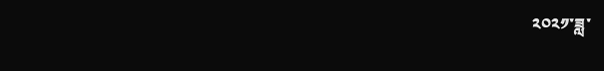༢༠༢༡་ཟླ་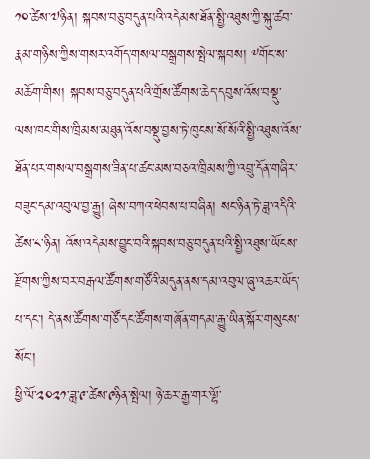༡༠་ཚེས་༧ཉིན། སྐབས་བཅུ་བདུན་པའི་འདེམས་ཐོན་སྤྱི་འཐུས་ཀྱི་སྐུ་ཚབ་རྣམ་གཉིས་ཀྱིས་གསར་འགོད་གསལ་བསྒྲགས་སྤེལ་སྐབས། ༸གོང་ས་མཆོག་གིས། སྐབས་བཅུ་བདུན་པའི་གྲོས་ཚོགས་ཆེད་དབུས་འོས་བསྡུ་ལས་ཁང་གིས་ཁྲིམས་མཐུན་འོས་བསྡུ་བྱས་ཏེ་ཁུངས་སོ་སོའི་སྤྱི་འཐུས་འོས་ཐོན་པར་གསལ་བསྒྲགས་ཟིན་པ་ཚང་མས་བཅའ་ཁྲིམས་ཀྱི་འབྲུ་དོན་གཞིར་བཟུང་དམ་འབུལ་བྱ་རྒྱུ། ཞེས་བཀའ་ཕེབས་པ་བཞིན། སང་ཉིན་ཏེ་ཟླ་འདིའི་ཚེས་༨་ཉིན། འོས་འདེམས་བྱུང་བའི་སྐབས་བཅུ་བདུན་པའི་སྤྱི་འཐུས་ཡོངས་རྫོགས་ཀྱིས་བར་བརྒལ་ཚོགས་གཙོའི་མདུན་ནས་དམ་འབུལ་ཞུ་འཆར་ཡོད་པ་དང་། དེ་ནས་ཚོགས་གཙོ་དང་ཚོགས་གཞོན་གདམ་རྒྱུ་ཡིན་སྐོར་གསུངས་སོང་།
ཕྱི་ལོ་༢༠༢༡་ཟླ་༩་ཚེས་༩ཉིན་སྤེལ། ཉེ་ཆར་རྒྱ་གར་ལྷོ་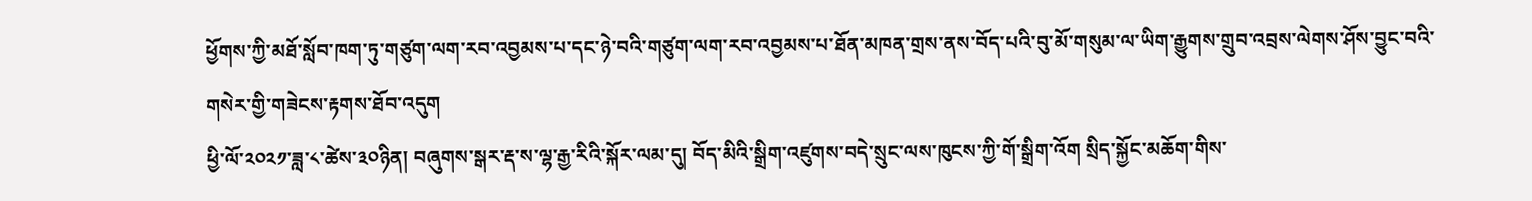ཕྱོགས་ཀྱི་མཐོ་སློབ་ཁག་ཏུ་གཙུག་ལག་རབ་འབྱམས་པ་དང་ཉེ་བའི་གཙུག་ལག་རབ་འབྱམས་པ་ཐོན་མཁན་གྲས་ནས་བོད་པའི་བུ་མོ་གསུམ་ལ་ཡིག་རྒྱུགས་གྲུབ་འབྲས་ལེགས་ཤོས་བྱུང་བའི་གསེར་གྱི་གཟེངས་རྟགས་ཐོབ་འདུག
ཕྱི་ལོ་༢༠༢༡་ཟླ་༨་ཚེས་༣༠ཉིན། བཞུགས་སྒར་རྡ་ས་ལྷ་རྒྱ་རིའི་སྐོར་ལམ་དུ། བོད་མིའི་སྒྲིག་འཛུགས་བདེ་སྲུང་ལས་ཁུངས་ཀྱི་གོ་སྒྲིག་འོག སྲིད་སྐྱོང་མཆོག་གིས་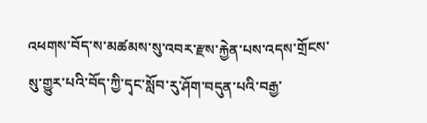འཕགས་བོད་ས་མཚམས་སུ་འབར་རྫས་རྐྱེན་པས་འདས་གྲོངས་སུ་གྱུར་པའི་བོད་ཀྱི་དྭང་སློབ་རུ་ཤོག་བདུན་པའི་བརྒྱ་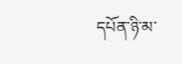དཔོན་ཉི་མ་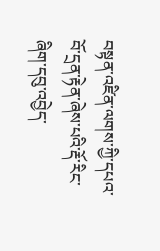བསྟན་འཛིན་ལགས་ཀྱི་དཔའ་བོ་དྲན་རྟེན་ཞེས་པའི་རྡོ་རིང་ཞིག་དབུ་འབྱེད་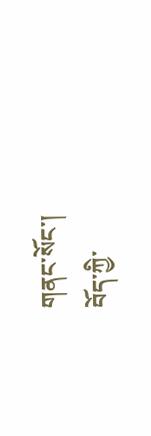གནང་སོང་།
བོད་ཀྱི་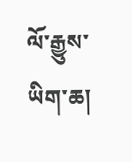ལོ་རྒྱུས་ཡིག་ཆ།